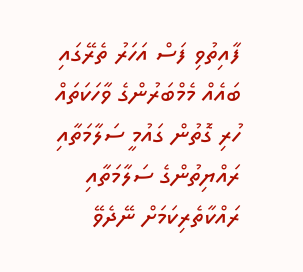ފާއިތުވި ފަސް އަހަރު ތެރޭގައި ބައެއް މެމްބަރުންގެ ވާހަކަތައް ހުރި ގޮތުން ގައުމީ ސަލާމަތާއި ރައްޔިތުންގެ ސަލާމަތާއި ރައްކާތެރިކަމަށް ނޭދެވޭ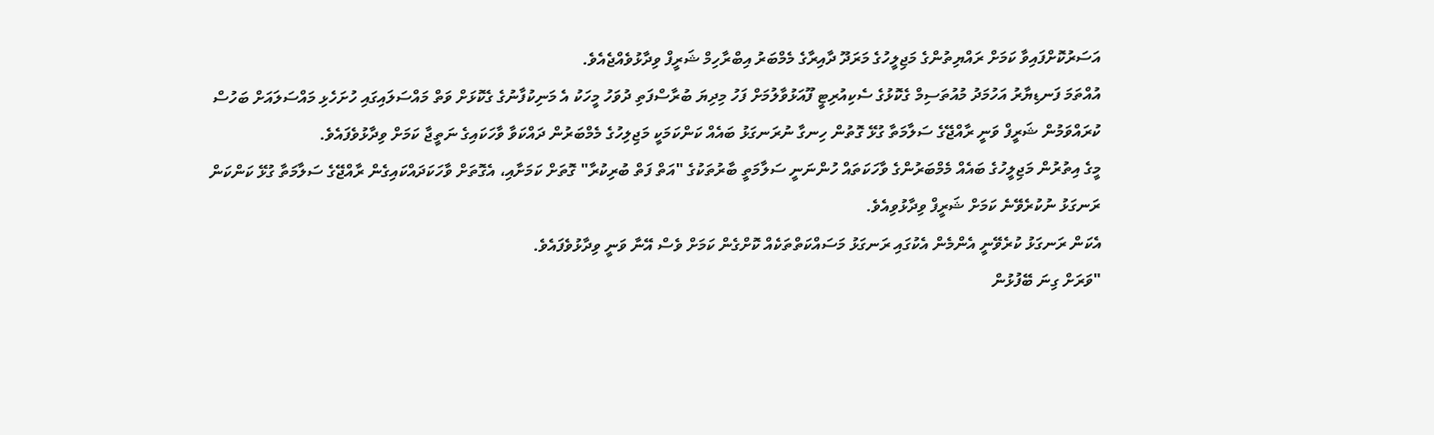އަސަރުކޮށްފައިވާ ކަމަށް ރައްޔިތުންގެ މަޖިލީހުގެ މަރަދޫ ދާއިރާގެ މެމްބަރު އިބްރާހިމް ޝަރީފް ވިދާޅުވެއްޖެއެވެ.
އުއްތަމަ ފަނޑިޔާރު އަހުމަދު މުއުތަސިމް ގެކޮޅުގެ ސެކިއުރިޓީ ފޫއަޅުވާލުމަށް ފަހު މިދިޔަ ބުރާސްފަތި ދުވަހު މީހަކު އެ މަނިކުފާނުގެ ގެކޮޅަށް ވަތް މައްސަލައިގައި ހުށަހެޅި މައްސަލައަށް ބަހުސް ކުރައްވަމުން ޝަރީފް ވަނީ ރާއްޖޭގެ ސަލާމަތާ ގުޅޭ ގޮތުން ހިނގާ ނުރަނގަޅު ބައެއް ކަންކަމަކީ މަޖިލިހުގެ މެމްބަރުން ދައްކަވާ ވާހަކައިގެ ނަތީޖާ ކަމަށް ވިދާޅުވެފައެވެ.
މީގެ އިތުރުން މަޖިލީހުގެ ބައެއް މެމްބަރުންގެ ވާހަކަތައް ހުންނަނީ ސަލާމަތީ ބާރުތަކުގެ "އަތް ފަތް ބުރިކުރާ" ގޮތަށް ކަމަށާއި، އެގޮތަށް ވާހަކަދައްކައިގެން ރާއްޖޭގެ ސަލާމަތާ ގުޅޭ ކަންކަން ރަނގަޅު ނުކުރެވޭނެ ކަމަށް ޝަރީފް ވިދާޅުވިއެވެ.
އެކަން ރަނގަޅު ކުރެވޭނީ އެންމެން އެކުގައި ރަނގަޅު މަސައްކަތްތަކެއް ކޮށްގެން ކަމަށް ވެސް އޭނާ ވަނީ ވިދާޅުވެފައެވެ.
"ވަރަށް ގިނަ ބޭފުޅުން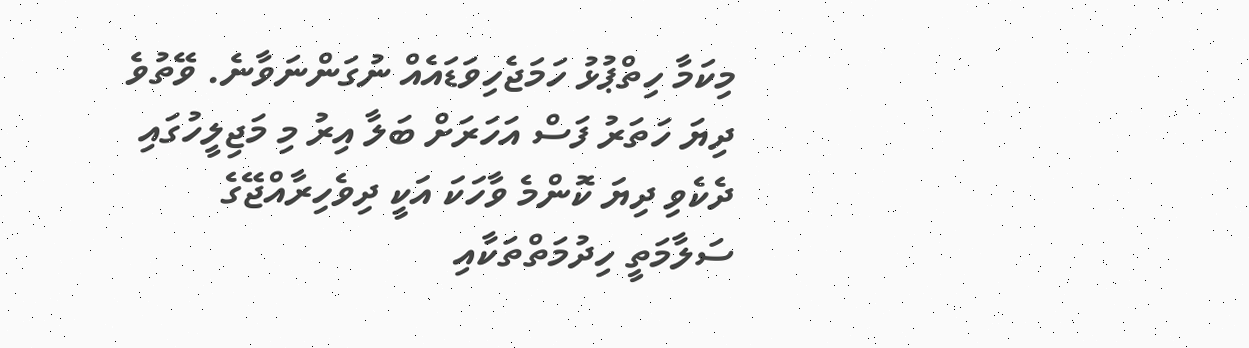މިކަމާ ހިތްޕުޅު ހަމަޖެހިވަޑައެއް ނުގަންނަވާނެ. ވޭތުވެ ދިޔަ ހަތަރު ފަސް އަހަރަށް ބަލާ އިރު މި މަޖިލީހުގައި ދެކެވި ދިޔަ ކޮންމެ ވާހަކަ އަކީ ދިވެހިރާއްޖޭގެ ސަލާމަތީ ހިދުމަތްތަކާއި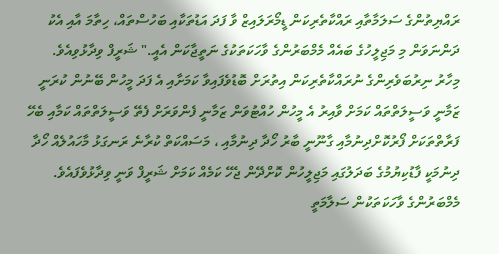ރައްޔިތުންގެ ސަލަމާތާއި ރައްކާތެރިކަން ޑީމޯރަލައިޒް ވާ ފަދަ އަޑުތަކާއި ބަހުސްތައް، ހިތާމަ އާއި އެކު ދަންނަވަން މި މަޖިލީހުގެ ބައެއް މެމްބަރުންގެ ވާހަކަތަކުގެ ނަތީޖާކަން އެއީ." ޝަރީފް ވިދާޅުވިއެވެ.
މިހާރު ނިރުބަވެރިންގެ ނުރައްކާތެރިކަން އިތުރަށް ބޮޑުވެފައިވާ ކަމަށާއި އެ ފަދަ މީހުން ބޭނުން ކުރަނީ ޒަމާނީ ވަސީލަތްތައް ކަމަށް ވާއިރު އެ މީހުން ހުއްޓުވަން ޒަމާނީ ފެންވަރަށް ފެތޭ ވަސީލަތްތައް ކަމާއި ބެހޭ ފަރާތްތަކަށް ފޯރުކޮށްދިނުމާއި ގާނޫނީ ބާރު ހޯދާ ދިނުމާއި ، މަސައްކަތް ކުރާނެ ރަނގަޅު މާހައުލެއް ހޯދާ ދިނުމަކީ ފާޑުކިޔުމުގެ ބަދަލުގައި މަޖިލީހުން ކޮށްދޭން ޖެހޭ ކަމެއް ކަމަށް ޝަރީފް ވަނީ ވިދާޅުވެފައެވެ.
މެމްބަރުންގެ ވާހަކަތަކުން ސަލާމަތީ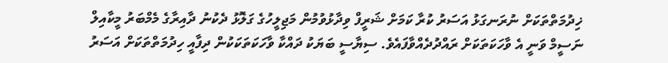ޚިދުމަތްތަކަށް ނުރަނގަޅު އަސަރު ކުރާ ކަމަށް ޝަރީފް ވިދާޅުވުމުން މަޖިލީހުގެ ގަލޮޅު ދެކުނު ދާއިރާގެ މެމްބަރު މީކާއިލް ނަސީމް ވަނީ އެ ވާހަކަތަކަށް ރައްދުދެއްވާފައެވެ. ސިޔާސީ ބަޔަކު ދައްކާ ވާހަކަތަކަކުން ދިފާއީ ހިދުމަތްތަކަށް އަސަރު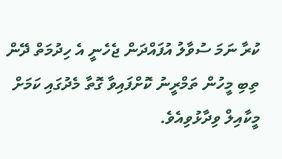ކުރާ ނަމަ ސުވާލު އުފައްދަން ޖެހެނީ އެ ހިދުމަތް ދޭން ތިބި މީހުން ތަމްރީނު ކޮށްފައިވާ ގޮތާ މެދުގައި ކަމަށް މީކާއިލް ވިދާޅުވިއެވެ.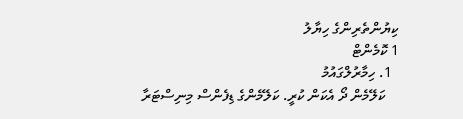ކިޔުންތެރިންގެ ހިޔާލު
1 ކޮމެންޓް
  1. ހިމާރުލްގައުމު
    ކަލޭމެން ދޯ އެކަން ކުރީ. ކަލޭމެންގެ ޑިފެންސް މިނިސްޓަރާ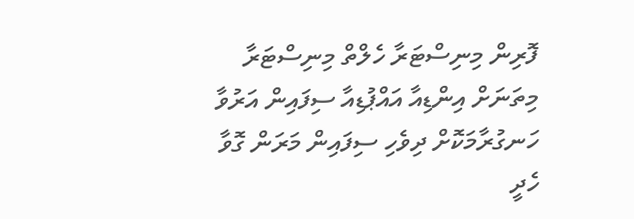ފޮރިން މިނިސްޓަރާ ހެލްތް މިނިސްޓަރާ މިތަނަށް އިންޑިއާ އައްޕުޑިއާ ސިފައިން އަރުވާ ހަނގުރާމަކޮށް ދިވެހި ސިފައިން މަރަން ގޮވާ ހެދީ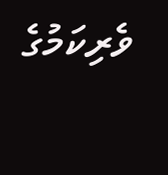ވެރިކަމުގެ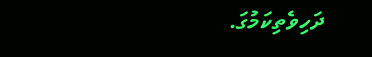ދަހިވެތިކަމުގަ.